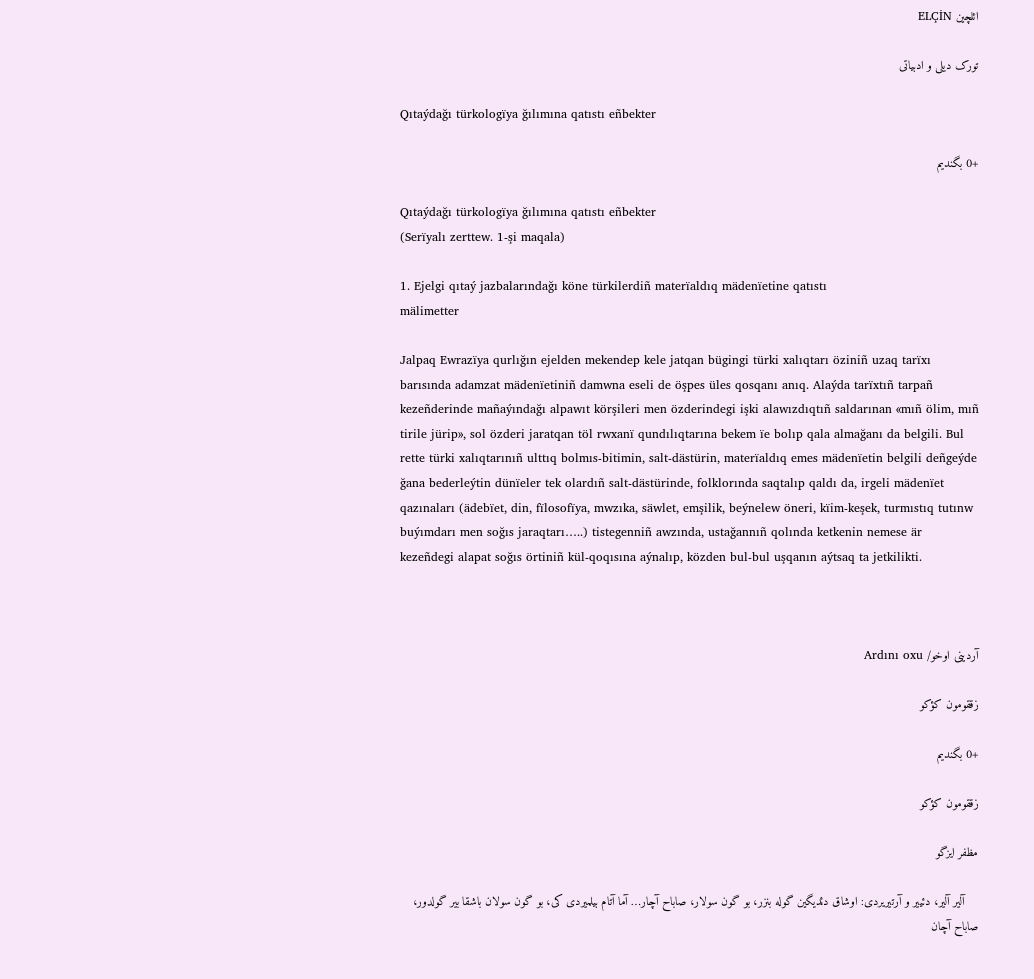ائلچین ELÇİN

تورک دیلی و ادبیاتی

Qıtaýdağı türkologïya ğılımına qatıstı eñbekter

+0 بگندیم

Qıtaýdağı türkologïya ğılımına qatıstı eñbekter
(Serïyalı zerttew. 1-şi maqala)

1. Ejelgi qıtaý jazbalarındağı köne türkilerdiñ materïaldıq mädenïetine qatıstı
mälimetter

Jalpaq Ewrazïya qurlığın ejelden mekendep kele jatqan bügingi türki xalıqtarı öziniñ uzaq tarïxı barısında adamzat mädenïetiniñ damwna eseli de öşpes üles qosqanı anıq. Alaýda tarïxtıñ tarpañ kezeñderinde mañaýındağı alpawıt körşileri men özderindegi işki alawızdıqtıñ saldarınan «mıñ ölim, mıñ tirile jürip», sol özderi jaratqan töl rwxanï qundılıqtarına bekem ïe bolıp qala almağanı da belgili. Bul rette türki xalıqtarınıñ ulttıq bolmıs-bitimin, salt-dästürin, materïaldıq emes mädenïetin belgili deñgeýde ğana bederleýtin dünïeler tek olardıñ salt-dästürinde, folklorında saqtalıp qaldı da, irgeli mädenïet qazınaları (ädebïet, din, fïlosofïya, mwzıka, säwlet, emşilik, beýnelew öneri, kïim-keşek, turmıstıq tutınw buýımdarı men soğıs jaraqtarı…..) tistegenniñ awzında, ustağannıñ qolında ketkenin nemese är kezeñdegi alapat soğıs örtiniñ kül-qoqısına aýnalıp, közden bul-bul uşqanın aýtsaq ta jetkilikti.



آردینی اوخو/ Ardını oxu

زققومون کؤکو

+0 بگندیم

زققومون کؤکو

مظفر ایزگو

    آلیر آلیر، دئییر و آرتیریردی: اوشاق دئدیگین گوله بنزر، بو گون سولار، صاباح آچار… آما آتام بیلمیردی کی، بو گون سولان باشقا بیر گولدور، صاباح آچان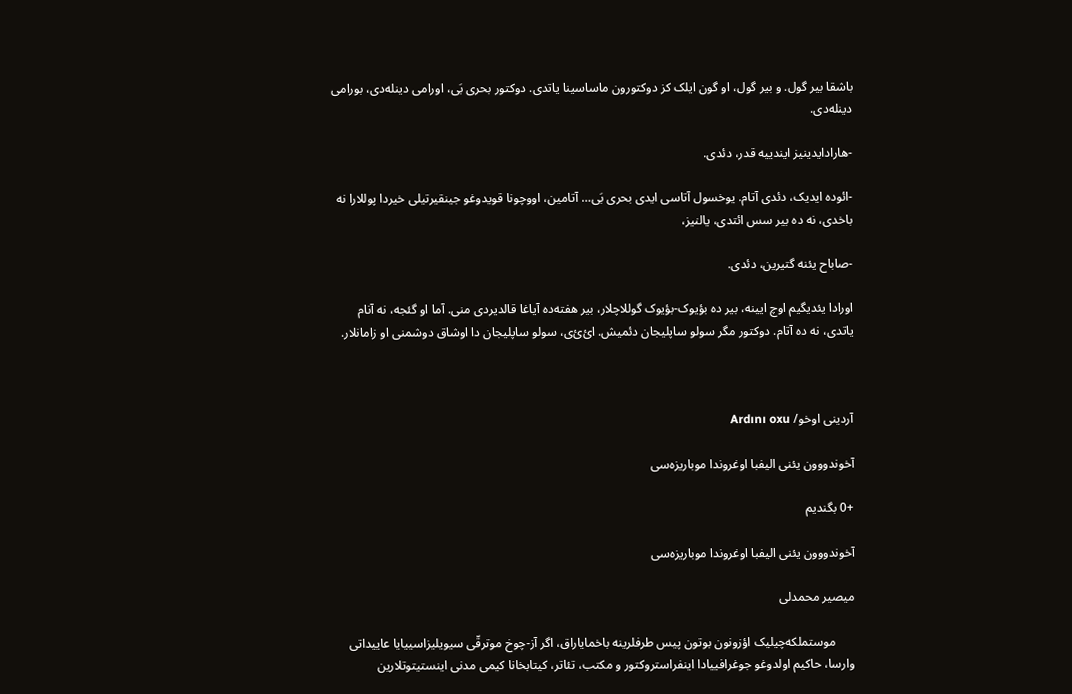باشقا بیر گول. و بیر گول، او گون ایلک کز دوکتورون ماساسینا یاتدی. دوکتور بحری بَی، اورامی دینله‌دی، بورامی دینله‌دی.

-هارادایدینیز ایندییه قدر، دئدی.

-ائوده ایدیک، دئدی آتام. یوخسول آتاسی ایدی بحری بَی… آتامین، اووچونا قویدوغو جینقیرتیلی خیردا پوللارا نه باخدی، نه ده بیر سس ائتدی، یالنیز،

-صاباح یئنه گتیرین، دئدی.

اورادا یئدیگیم اوچ ایینه، بیر ده بؤیوک-بؤیوک گوللاچلار، بیر هفته‌ده آیاغا قالدیردی منی. آما او گئجه، نه آنام یاتدی، نه ده آتام. دوکتور مگر سولو ساپلیجان دئمیش. ائ‌ئ‌ی، سولو ساپلیجان دا اوشاق دوشمنی او زامانلار.



آردینی اوخو/ Ardını oxu

آخوندووون یئنی الیفبا اوغروندا موباریزه‌سی

+0 بگندیم

آخوندووون یئنی الیفبا اوغروندا موباریزه‌سی

میصیر محمدلی

      موستملکه‌چیلیک اؤزونون بوتون پیس طرفلرینه باخمایاراق، اگر آز-چوخ موترقّی سیویلیزاسییایا عاییداتی وارسا، حاکیم اولدوغو جوغرافییادا اینفراستروکتور و مکتب، تئاتر، کیتابخانا کیمی مدنی اینستیتوتلارین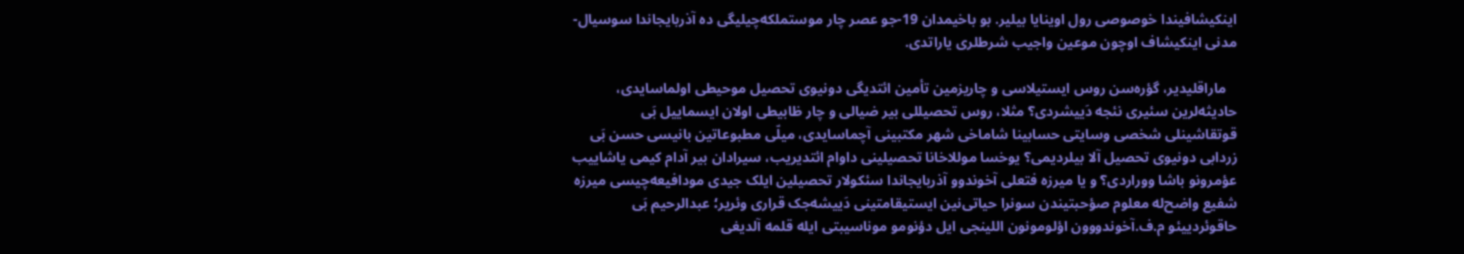اینکیشافیندا خوصوصی رول اوینایا بیلیر. بو باخیمدان 19-جو عصر چار موستملکه‌چیلیگی ده آذربایجاندا سوسیال-مدنی اینکیشاف اوچون موعین واجیب شرطلری یاراتدی.

   ماراقلیدیر، گؤره‌سن روس ایستیلاسی و چاریزمین تأمین ائتدیگی دونیوی تحصیل موحیطی اولماسایدی، حادیثه‌لرین سئیری نئجه دَییشردی؟ مثلا، روس تحصیللی بیر ضیالی و چار ظابیطی اولان ایسماییل بَی قوتقاشینلی شخصی وسایتی حسابینا شاماخی شهر مکتبینی آچماسایدی، میلّی مطبوعاتین بانیسی حسن بَی زردابی دونیوی تحصیل آلا بیلردیمی؟ یوخسا موللاخانا تحصیلینی داوام ائتدیریب، سیرادان بیر آدام کیمی یاشاییب عؤمرونو باشا ووراردی؟ و یا میرزه فتعلی آخوندوو آذربایجاندا سئکولار تحصیلین ایلک جیدی مودافیعه‌چیسی میرزه شفیع واضح‌له معلوم صؤحبتیندن سونرا حیاتی‌نین ایستیقامتینی دَییشه‌جک قراری وئریر؛ عبدالرحیم بَی حاقوئردییئو م.ف.آخوندووون اؤلومونون اللینجی ایل دؤنومو موناسیبتی ایله قلمه آلدیغی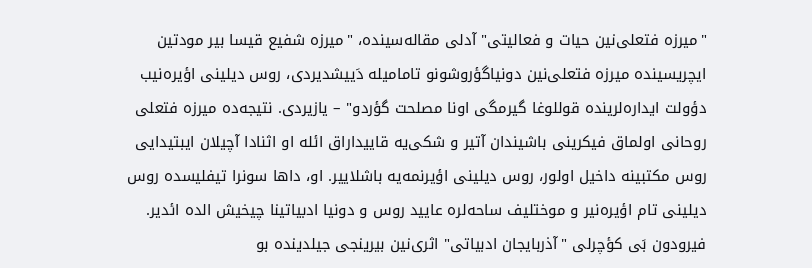"میرزه فتعلی‌نین حیات و فعالیتی" آدلی مقاله‌سینده، "میرزه شفیع قیسا بیر مودتین ایچریسینده میرزه فتعلی‌نین دونیاگؤروشونو تامامیله دَییشدیردی، روس دیلینی اؤیره‌نیب دؤولت ایداره‌لرینده قوللوغا گیرمگی اونا مصلحت گؤردو" – یازیردی. نتیجه‌ده میرزه فتعلی روحانی اولماق فیکرینی باشیندان آتیر و شکی‌یه قاییداراق ائله او اثنادا آچیلان ایبتیدایی روس مکتبینه داخیل اولور، روس دیلینی اؤیرنمه‌یه باشلاییر. او، داها سونرا تیفلیسده روس دیلینی تام اؤیره‌نیر و موختلیف ساحه‌لره عایید روس و دونیا ادبیاتینا چیخیش الده ائدیر. فیرودون بَی کؤچرلی "آذربایجان ادبیاتی" اثری‌نین بیرینجی جیلدینده بو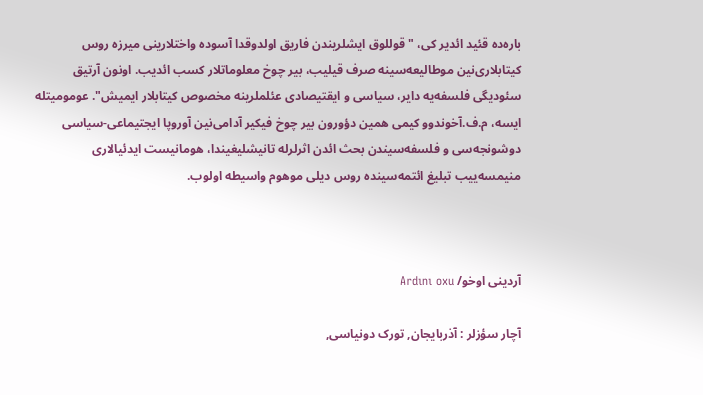باره‌ده قئید ائدیر کی، "قوللوق ایشلریندن فاریق اولدوقدا آسوده واختلارینی میرزه روس کیتابلاری‌نین موطالیعه‌سینه صرف قیلیب، بیر چوخ معلوماتلار کسب ائدیب. اونون آرتیق سئودیگی فلسفه‌یه دایر، سیاسی و ایقتیصادی عئلملرینه مخصوص کیتابلار ایمیش". عومومیتله ایسه، م.ف.آخوندوو کیمی همین دؤورون بیر چوخ فیکیر آدامی‌نین آوروپا ایجتیماعی-سیاسی دوشونجه‌سی و فلسفه‌سیندن بحث ائدن اثرلرله تانیشلیغیندا، هومانیست ایدئیالاری منیمسه‌ییب تبلیغ ائتمه‌سینده روس دیلی موهوم واسیطه اولوب.



آردینی اوخو/ Ardını oxu

آچار سؤزلر : آذربایجان, تورک دونیاسی,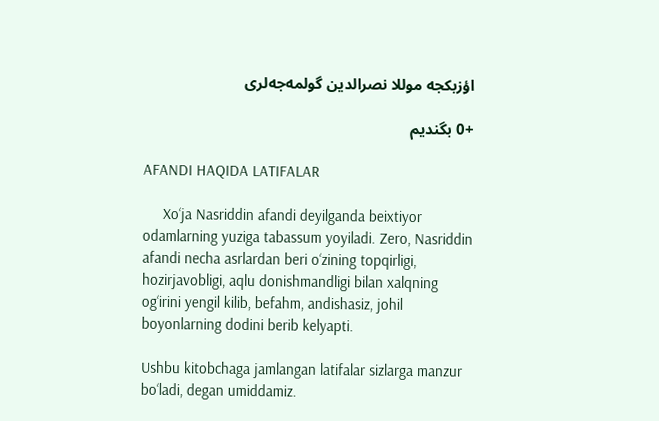اؤزبکجه موللا نصرالدین گولمه‌جه‌لری

+0 بگندیم

AFANDI HAQIDA LATIFALAR

     Xo‘ja Nasriddin afandi deyilganda beixtiyor odamlarning yuziga tabassum yoyiladi. Zero, Nasriddin afandi necha asrlardan beri o‘zining topqirligi, hozirjavobligi, aqlu donishmandligi bilan xalqning og‘irini yengil kilib, befahm, andishasiz, johil boyonlarning dodini berib kelyapti.

Ushbu kitobchaga jamlangan latifalar sizlarga manzur bo‘ladi, degan umiddamiz.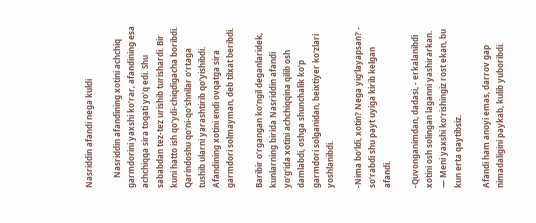Nasriddin afandi nega kuldi

     Nasriddin afandining xotini achchiq garmdorini yaxshi ko‘rar, afandining esa achchiqqa sira toqati yo‘q edi. Shu sababdan tez-tez urishib turishardi. Bir kuni hatto ish qo‘ydi-chiqdigacha boribdi. Qarindoshu qo‘ni-qo‘shnilar o‘rtaga tushib ularni yarashtirib qo‘yishibdi. Afandining xotini endi ovqatga sira garmdori solmayman, deb tilxat beribdi.

Baribir o‘rgangan ko‘ngil deganlaridek, kunlarning birida Nasriddin afandi yo‘g‘ida xotini achchiqqina qilib osh damlabdi, oshga shunchalik ko‘p garmdori solganidan, beixtiyer ko‘zlari yoshlanibdi.

-Nima bo‘ldi, xotin? Nega yig‘layapsan? - so‘rabdi shu payt uyiga kirib kelgan afandi.

-Quvonganimdan, dadasi, - erkalanibdi xotini osh solingan laganni yashirarkan. — Meni yaxshi ko‘rishingiz rost ekan, bu kun erta qaytibsiz.

Afandi ham anoyi emas, darrov gap nimadaligini paykab, kulib yuboribdi.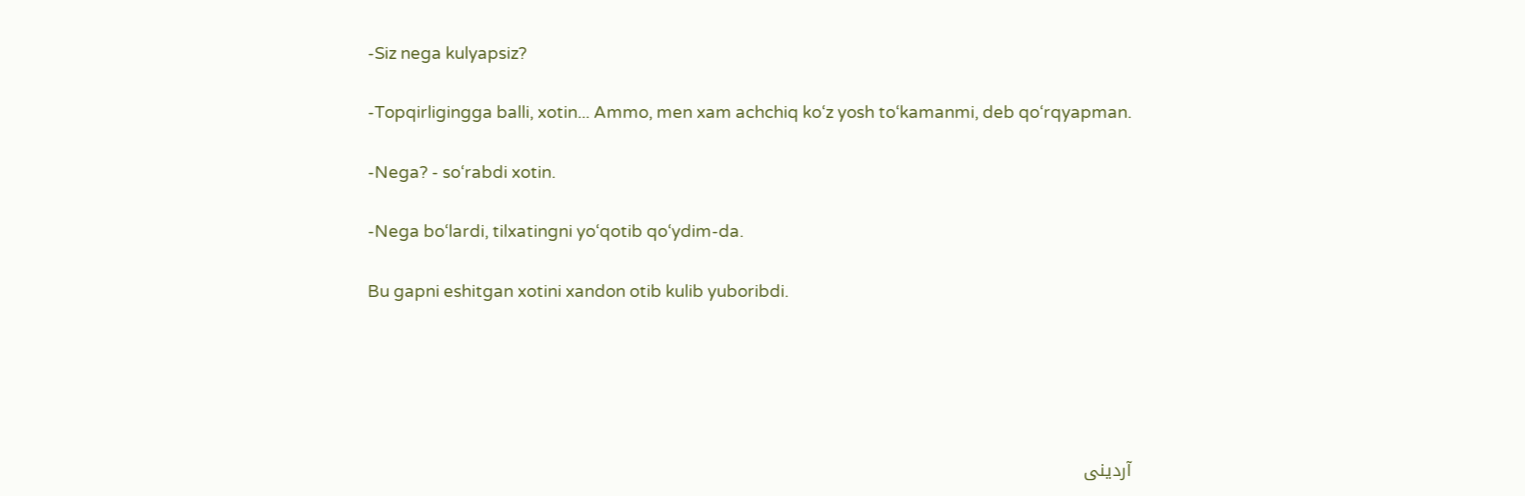-Siz nega kulyapsiz?

-Topqirligingga balli, xotin... Ammo, men xam achchiq ko‘z yosh to‘kamanmi, deb qo‘rqyapman.

-Nega? - so‘rabdi xotin.

-Nega bo‘lardi, tilxatingni yo‘qotib qo‘ydim-da.

Bu gapni eshitgan xotini xandon otib kulib yuboribdi.





آردینی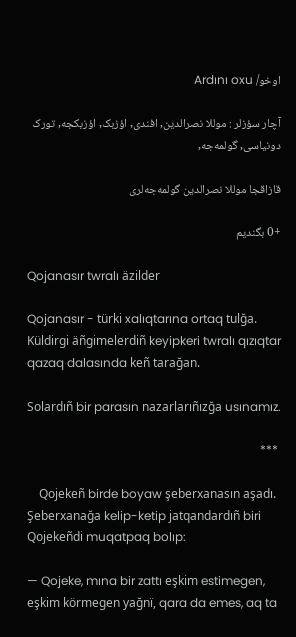اوخو/ Ardını oxu

آچار سؤزلر : موللا نصرالدین, افندی, اؤزبک, اؤزبکجه, تورک دونیاسی, گولمه‌جه,

قازاقجا موللا نصرالدین گولمه‌جه‌لری

+0 بگندیم

Qojanasır twralı äzilder

Qojanasır - türki xalıqtarına ortaq tulğa. Küldirgi äñgimelerdiñ keyipkeri twralı qızıqtar qazaq dalasında keñ tarağan.

Solardıñ bir parasın nazarlarıñızğa usınamız.

 ***

    Qojekeñ birde boyaw şeberxanasın aşadı. Şeberxanağa kelip-ketip jatqandardıñ biri Qojekeñdi muqatpaq bolıp:

— Qojeke, mına bir zattı eşkim estimegen, eşkim körmegen yağnï, qara da emes, aq ta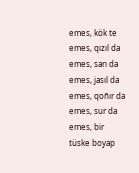emes, kök te emes, qızıl da emes, sarı da emes, jasıl da emes, qoñır da emes, sur da emes, bir tüske boyap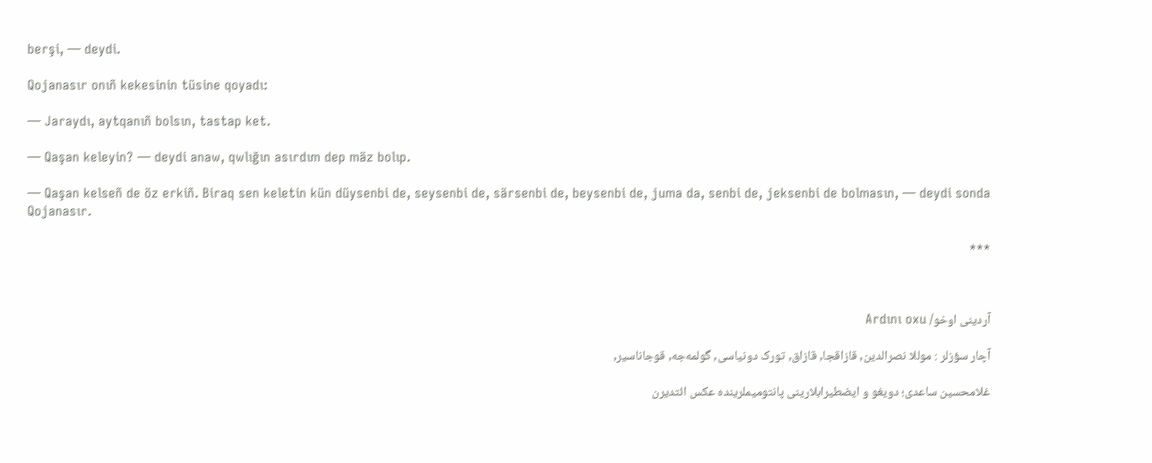berşi, — deydi.

Qojanasır onıñ kekesinin tüsine qoyadı:

— Jaraydı, aytqanıñ bolsın, tastap ket.

— Qaşan keleyin? — deydi anaw, qwlığın asırdım dep mäz bolıp.

— Qaşan kelseñ de öz erkiñ. Biraq sen keletin kün düysenbi de, seysenbi de, särsenbi de, beysenbi de, juma da, senbi de, jeksenbi de bolmasın, — deydi sonda Qojanasır.

***



آردینی اوخو/ Ardını oxu

آچار سؤزلر : موللا نصرالدین, قازاقجا, قازاق, تورک دونیاسی, گولمه‌جه, قوجاناسیر,

غلامحسین ساعدی؛ دویغو و ایضطیرابلارینی پانتومیملرینده عکس ائتدیرن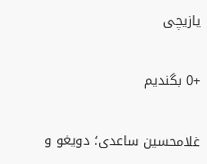یازیچی

+0 بگندیم

غلامحسین ساعدی؛ دویغو و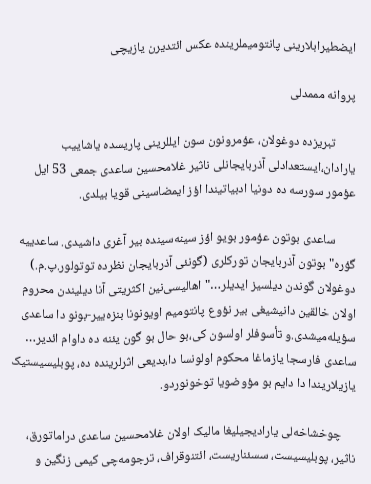ایضطیرابلارینی پانتومیملرینده عکس ائتدیرن یازیچی

پروانه مممدلی

       تبریزده دوغولان، عؤمرونون سون ایللرینی پاریسده یاشاییب یارادان،ایستعدادلی آذربایجانلی ناثیر غلامحسین ساعدی جمعی 53 ایل عؤمور سورسه ده دونیا ادبیاتیندا اؤز ایمضاسینی قویا بیلدی.

       ساعدی بوتون عؤمور بویو اؤز سینه‌سینده بیر آغری داشیدی. ساعدییه گؤره" بوتون آذربایجان تورکلری (گونئی آذربایجان نظرده توتولور.پ.م.) دوغولان گوندن دیلسیز ایدیلر…"اهالیسی‌‌نین اکثریتی آنا دیلیندن محروم اولان خالقین دانیشیغی بیر نؤوع پانتومیم اویونونا بنزه‌ییر-بونو دا ساعدی سؤیله‌میشدی.و تأسوفلر اولسون کی،بو حال بو گون یئنه ده داوام ائدیر… ساعدی فارسجا یازماغا محکوم اولونسا دا،بدیعی اثرلرینده ده، پوبلیسیستیک یازیلاریندا دا دایم بو مؤوضویا توخونوردو.

     چوخشاخه‌لی یارادیجیلیغا مالیک اولان غلامحسین ساعدی دراماتورق، ناثیر، پوبلیسیست، سسئناریست، ائتنوقراف، ترجومه‌چی کیمی زنگین و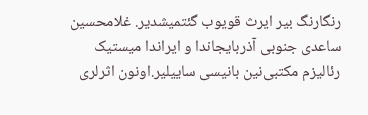رنگارنگ بیر ایرث قویوب گئتمیشدیر. غلامحسین ساعدی جنوبی آذربایجاندا و ایراندا میستیک رئالیزم مکتبی‌نین بانیسی ساییلیر.اونون اثرلری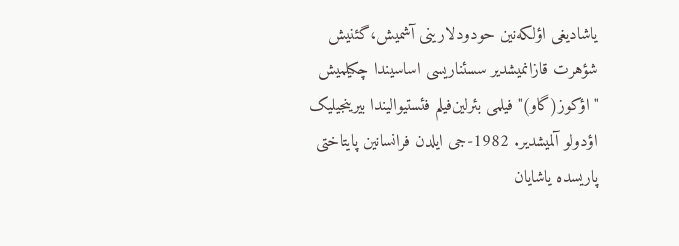یاشادیغی اؤلکه‌‌نین حودودلارینی آشمیش،گئنیش شؤهرت قازانمیشدیر سسئناریسی اساسیندا چکیلمیش "اؤکوز(گاو)" فیلمی بئرلین‌فیلم فئستیوالیندا بیرینجیلیک اؤدولو آلمیشدیر. 1982-جی ایلدن فرانسا‌نین پایتاختی پاریسده یاشایان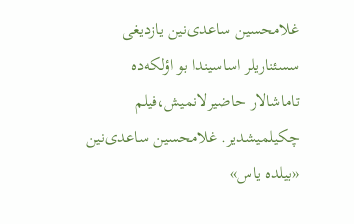غلامحسین ساعدی‌نین یازدیغی سسئناریلر اساسیندا بو اؤلکه‌ده تاماشالار حاضیرلانمیش،فیلم چکیلمیشدیر. غلامحسین ساعدی‌نین «بیلده یاس»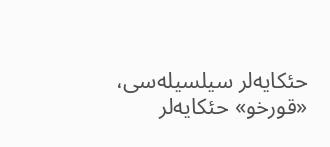حئکایه‌لر سیلسیله‌سی، «قورخو» حئکایه‌لر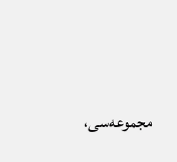مجموعه‌سی،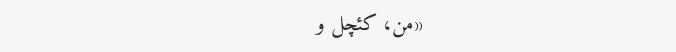«من، کئچل و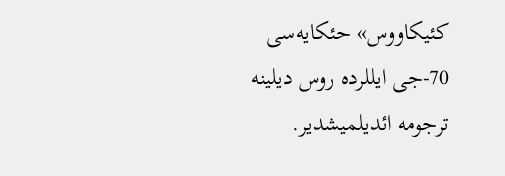کئیکاووس» حئکایه‌سی 70-جی ایللرده روس دیلینه ترجومه ائدیلمیشدیر.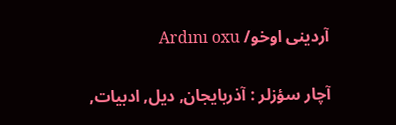آردینی اوخو/ Ardını oxu

آچار سؤزلر : آذربایجان, دیل, ادبیات,